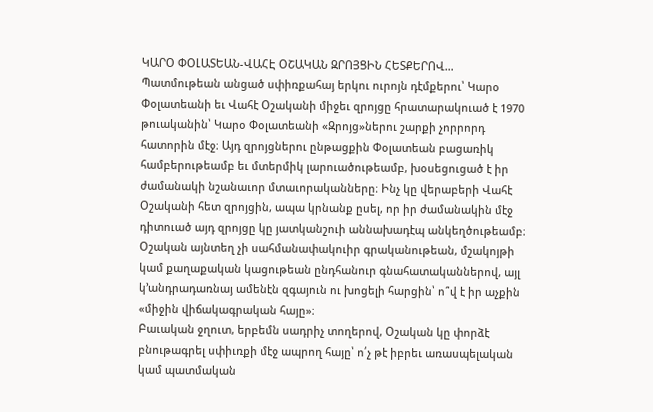ԿԱՐՕ ՓՕԼԱՏԵԱՆ-ՎԱՀԷ ՕՇԱԿԱՆ ԶՐՈՅՑԻՆ ՀԵՏՔԵՐՈՎ…
Պատմութեան անցած սփիռքահայ երկու ուրոյն դէմքերու՝ Կարօ Փօլատեանի եւ Վահէ Օշականի միջեւ զրոյցը հրատարակուած է 1970 թուականին՝ Կարօ Փօլատեանի «Զրոյց»ներու շարքի չորրորդ հատորին մէջ։ Այդ զրոյցներու ընթացքին Փօլատեան բացառիկ համբերութեամբ եւ մտերմիկ լարուածութեամբ, խօսեցուցած է իր ժամանակի նշանաւոր մտաւորականները։ Ինչ կը վերաբերի Վահէ Օշականի հետ զրոյցին, ապա կրնանք ըսել, որ իր ժամանակին մէջ դիտուած այդ զրոյցը կը յատկանշուի աննախադէպ անկեղծութեամբ։ Օշական այնտեղ չի սահմանափակուիր գրականութեան, մշակոյթի կամ քաղաքական կացութեան ընդհանուր գնահատականներով, այլ կ՚անդրադառնայ ամենէն զգայուն ու խոցելի հարցին՝ ո՞վ է իր աչքին «միջին վիճակագրական հայը»։
Բաւական ջղուտ, երբեմն սադրիչ տողերով, Օշական կը փորձէ բնութագրել սփիւռքի մէջ ապրող հայը՝ ո՛չ թէ իբրեւ առասպելական կամ պատմական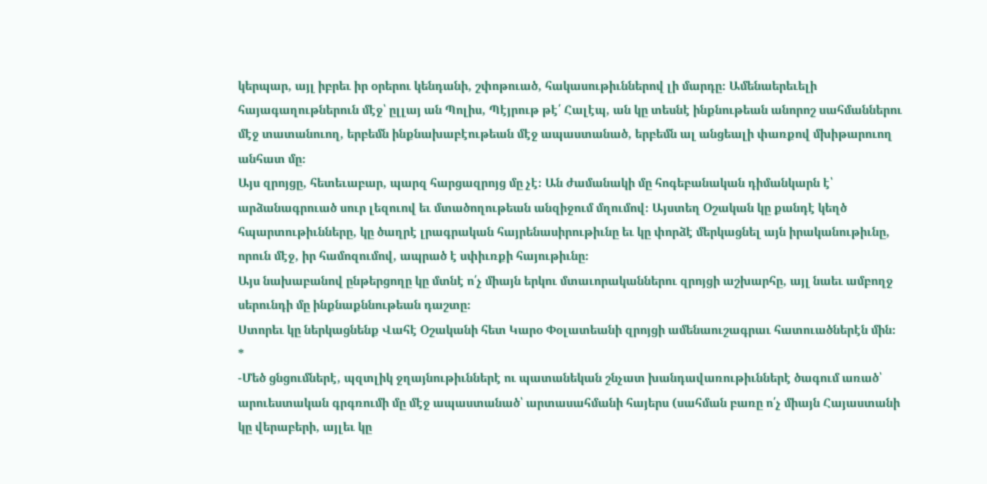կերպար, այլ իբրեւ իր օրերու կենդանի, շփոթուած, հակասութիւններով լի մարդը։ Ամենաերեւելի հայագաղութներուն մէջ՝ ըլլայ ան Պոլիս, Պէյրութ թէ՛ Հալէպ, ան կը տեսնէ ինքնութեան անորոշ սահմաններու մէջ տատանուող, երբեմն ինքնախաբէութեան մէջ ապաստանած, երբեմն ալ անցեալի փառքով մխիթարուող անհատ մը։
Այս զրոյցը, հետեւաբար, պարզ հարցազրոյց մը չէ։ Ան ժամանակի մը հոգեբանական դիմանկարն է՝ արձանագրուած սուր լեզուով եւ մտածողութեան անզիջում մղումով։ Այստեղ Օշական կը քանդէ կեղծ հպարտութիւնները, կը ծաղրէ լրագրական հայրենասիրութիւնը եւ կը փորձէ մերկացնել այն իրականութիւնը, որուն մէջ, իր համոզումով, ապրած է սփիւռքի հայութիւնը։
Այս նախաբանով ընթերցողը կը մտնէ ո՛չ միայն երկու մտաւորականներու զրոյցի աշխարհը, այլ նաեւ ամբողջ սերունդի մը ինքնաքննութեան դաշտը։
Ստորեւ կը ներկացնենք Վահէ Օշականի հետ Կարօ Փօլատեանի զրոյցի ամենաուշագրաւ հատուածներէն մին։
*
-Մեծ ցնցումներէ, պզտլիկ ջղայնութիւններէ ու պատանեկան շնչատ խանդավառութիւններէ ծագում առած՝ արուեստական գրգռումի մը մէջ ապաստանած՝ արտասահմանի հայերս (սահման բառը ո՛չ միայն Հայաստանի կը վերաբերի, այլեւ կը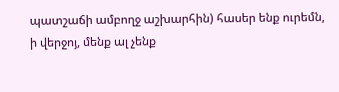պատշաճի ամբողջ աշխարհին) հասեր ենք ուրեմն, ի վերջոյ, մենք ալ չենք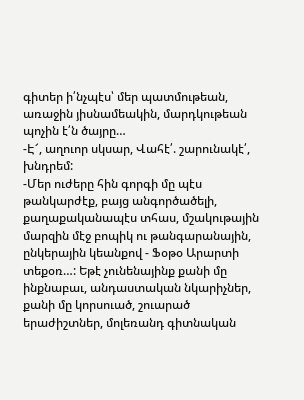գիտեր ի՛նչպէս՝ մեր պատմութեան, առաջին յիսնամեակին, մարդկութեան պոչին է՛ն ծայրը…
-Է՜, աղուոր սկսար, Վահէ՛. շարունակէ՛, խնդրեմ:
-Մեր ուժերը հին գորգի մը պէս թանկարժէք, բայց անգործածելի, քաղաքականապէս տհաս, մշակութային մարզին մէջ բոպիկ ու թանգարանային, ընկերային կեանքով - Ֆօթօ Արարտի տեքօռ…: Եթէ չունենայինք քանի մը ինքնաբաւ, անդաստական նկարիչներ, քանի մը կորսուած, շուարած երաժիշտներ, մոլեռանդ գիտնական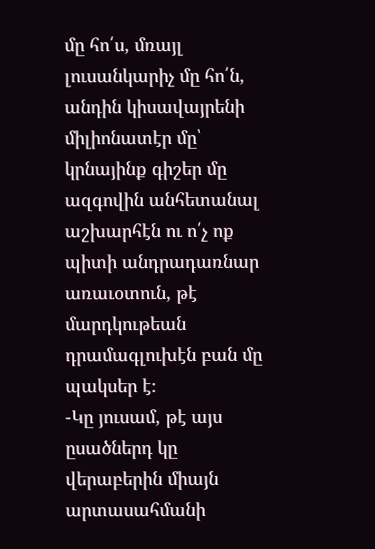մը հո՛ս, մռայլ լուսանկարիչ մը հո՛ն, անդին կիսավայրենի միլիոնատէր մը՝ կրնայինք գիշեր մը ազգովին անհետանալ աշխարհէն ու ո՛չ ոք պիտի անդրադառնար առաւօտուն, թէ մարդկութեան դրամագլուխէն բան մը պակսեր է։
-Կը յուսամ, թէ այս ըսածներդ կը վերաբերին միայն արտասահմանի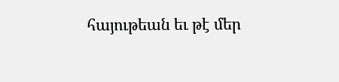հայութեան եւ թէ մեր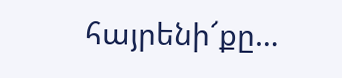հայրենի՜քը…